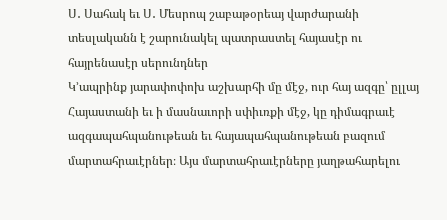Ս․ Սահակ եւ Ս․ Մեսրոպ շաբաթօրեայ վարժարանի տեսլականն է շարունակել պատրաստել հայասէր ու հայրենասէր սերունդներ
Կ’ապրինք յարափոփոխ աշխարհի մը մէջ, ուր հայ ազգը՝ ըլլայ Հայաստանի եւ ի մասնաւորի սփիւռքի մէջ, կը դիմագրաւէ ազգապահպանութեան եւ հայապահպանութեան բազում մարտահրաւէրներ։ Այս մարտահրաւէրները յաղթահարելու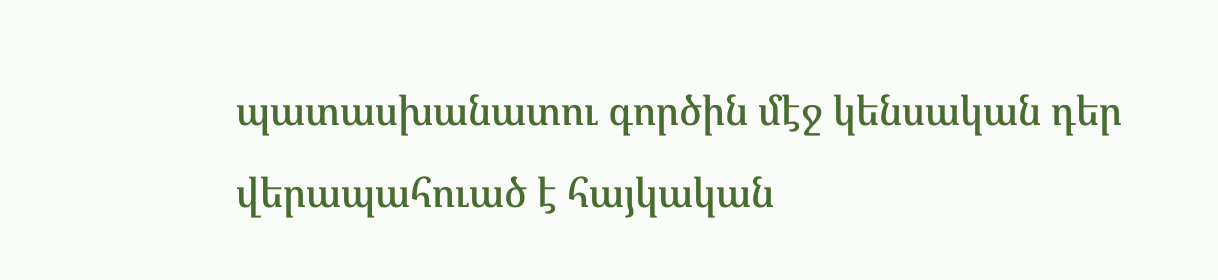պատասխանատու գործին մէջ կենսական դեր վերապահուած է հայկական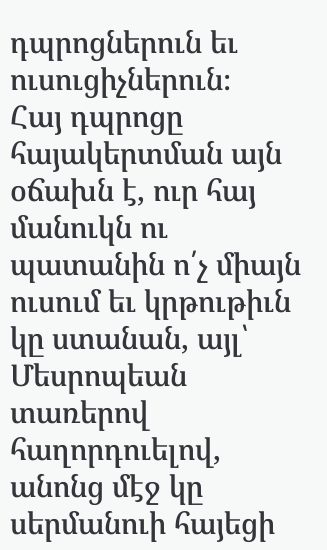դպրոցներուն եւ ուսուցիչներուն։
Հայ դպրոցը հայակերտման այն օճախն է, ուր հայ մանուկն ու պատանին ո՛չ միայն ուսում եւ կրթութիւն կը ստանան, այլ՝ Մեսրոպեան տառերով հաղորդուելով, անոնց մէջ կը սերմանուի հայեցի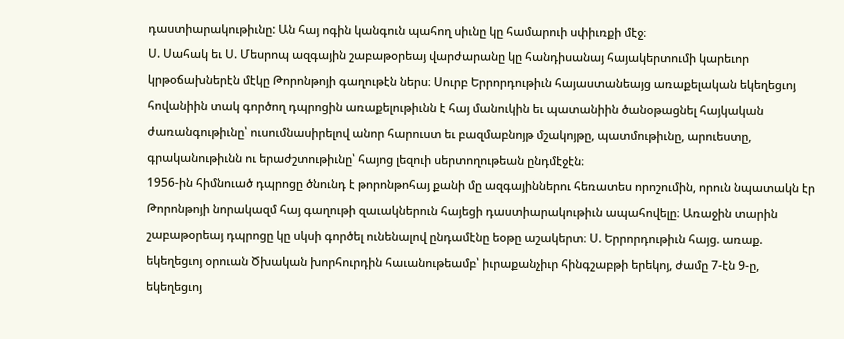դաստիարակութիւնը: Ան հայ ոգին կանգուն պահող սիւնը կը համարուի սփիւռքի մէջ։
Ս. Սահակ եւ Ս. Մեսրոպ ազգային շաբաթօրեայ վարժարանը կը հանդիսանայ հայակերտումի կարեւոր կրթօճախներէն մէկը Թորոնթոյի գաղութէն ներս։ Սուրբ Երրորդութիւն հայաստանեայց առաքելական եկեղեցւոյ հովանիին տակ գործող դպրոցին առաքելութիւնն է հայ մանուկին եւ պատանիին ծանօթացնել հայկական ժառանգութիւնը՝ ուսումնասիրելով անոր հարուստ եւ բազմաբնոյթ մշակոյթը, պատմութիւնը, արուեստը, գրականութիւնն ու երաժշտութիւնը՝ հայոց լեզուի սերտողութեան ընդմէջէն։
1956-ին հիմնուած դպրոցը ծնունդ է թորոնթոհայ քանի մը ազգայիններու հեռատես որոշումին, որուն նպատակն էր Թորոնթոյի նորակազմ հայ գաղութի զաւակներուն հայեցի դաստիարակութիւն ապահովելը։ Առաջին տարին շաբաթօրեայ դպրոցը կը սկսի գործել ունենալով ընդամէնը եօթը աշակերտ։ Ս. Երրորդութիւն հայց. առաք. եկեղեցւոյ օրուան Ծխական խորհուրդին հաւանութեամբ՝ իւրաքանչիւր հինգշաբթի երեկոյ, ժամը 7-էն 9-ը, եկեղեցւոյ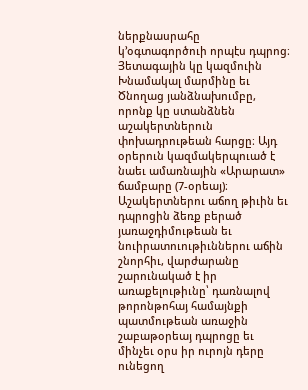ներքնասրահը կ’օգտագործուի որպէս դպրոց։ Յետագային կը կազմուին Խնամակալ մարմինը եւ Ծնողաց յանձնախումբը, որոնք կը ստանձնեն աշակերտներուն փոխադրութեան հարցը։ Այդ օրերուն կազմակերպուած է նաեւ ամառնային «Արարատ» ճամբարը (7-օրեայ)։ Աշակերտներու աճող թիւին եւ դպրոցին ձեռք բերած յառաջդիմութեան եւ նուիրատուութիւններու աճին շնորհիւ, վարժարանը շարունակած է իր առաքելութիւնը՝ դառնալով թորոնթոհայ համայնքի պատմութեան առաջին շաբաթօրեայ դպրոցը եւ մինչեւ օրս իր ուրոյն դերը ունեցող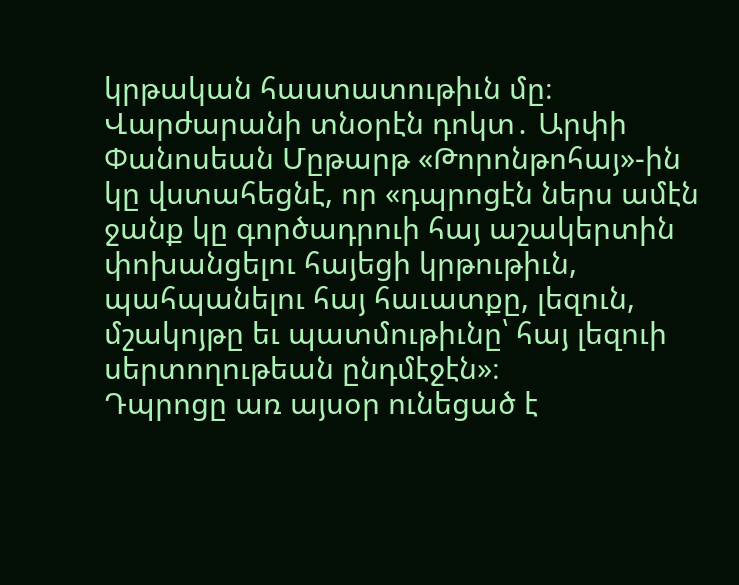կրթական հաստատութիւն մը։
Վարժարանի տնօրէն դոկտ․ Արփի Փանոսեան Մըթարթ «Թորոնթոհայ»-ին կը վստահեցնէ, որ «դպրոցէն ներս ամէն ջանք կը գործադրուի հայ աշակերտին փոխանցելու հայեցի կրթութիւն, պահպանելու հայ հաւատքը, լեզուն, մշակոյթը եւ պատմութիւնը՝ հայ լեզուի սերտողութեան ընդմէջէն»։
Դպրոցը առ այսօր ունեցած է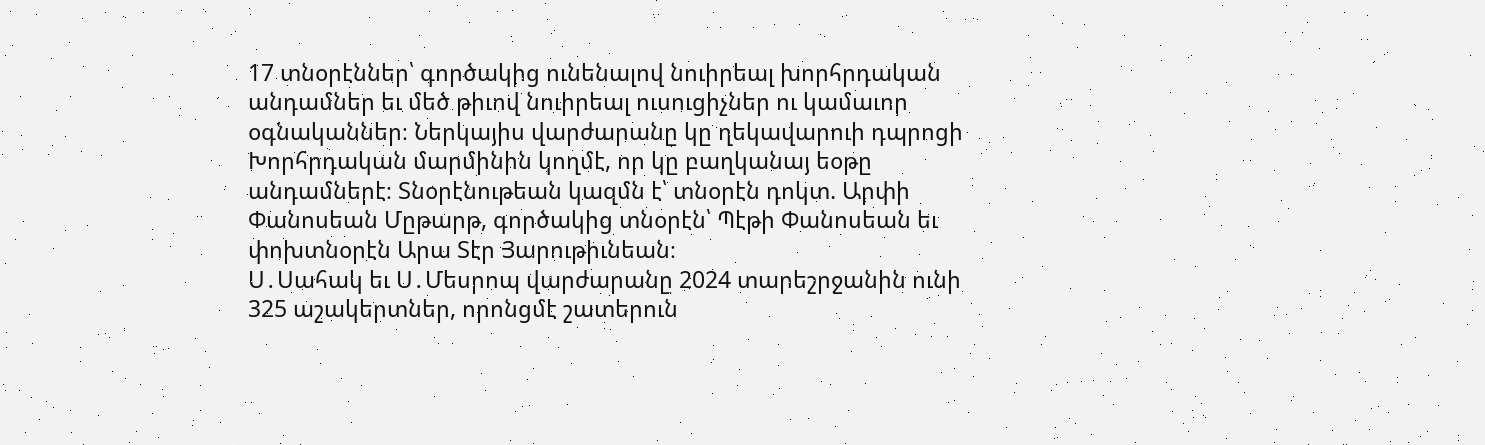17 տնօրէններ՝ գործակից ունենալով նուիրեալ խորհրդական անդամներ եւ մեծ թիւով նուիրեալ ուսուցիչներ ու կամաւոր օգնականներ։ Ներկայիս վարժարանը կը ղեկավարուի դպրոցի Խորհրդական մարմինին կողմէ, որ կը բաղկանայ եօթը անդամներէ։ Տնօրէնութեան կազմն է՝ տնօրէն դոկտ. Արփի Փանոսեան Մըթարթ, գործակից տնօրէն՝ Պէթի Փանոսեան եւ փոխտնօրէն Արա Տէր Յարութիւնեան։
Ս․Սահակ եւ Ս․Մեսրոպ վարժարանը 2024 տարեշրջանին ունի 325 աշակերտներ, որոնցմէ շատերուն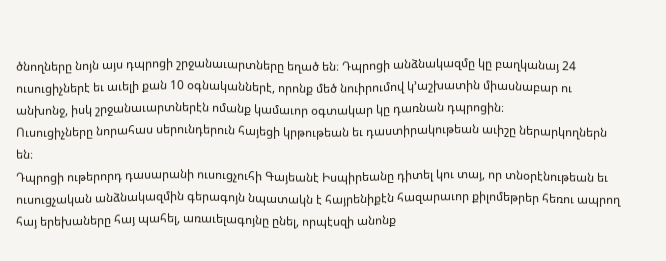ծնողները նոյն այս դպրոցի շրջանաւարտները եղած են։ Դպրոցի անձնակազմը կը բաղկանայ 24 ուսուցիչներէ եւ աւելի քան 10 օգնականներէ, որոնք մեծ նուիրումով կ՚աշխատին միասնաբար ու անխոնջ, իսկ շրջանաւարտներէն ոմանք կամաւոր օգտակար կը դառնան դպրոցին։
Ուսուցիչները նորահաս սերունդերուն հայեցի կրթութեան եւ դաստիրակութեան աւիշը ներարկողներն են։
Դպրոցի ութերորդ դասարանի ուսուցչուհի Գայեանէ Իսպիրեանը դիտել կու տայ, որ տնօրէնութեան եւ ուսուցչական անձնակազմին գերագոյն նպատակն է հայրենիքէն հազարաւոր քիլոմեթրեր հեռու ապրող հայ երեխաները հայ պահել, առաւելագոյնը ընել, որպէսզի անոնք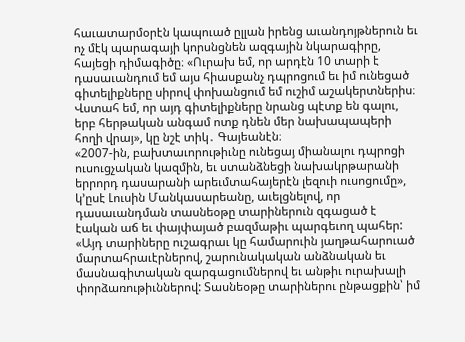հաւատարմօրէն կապուած ըլլան իրենց աւանդոյթներուն եւ ոչ մէկ պարագայի կորսնցնեն ազգային նկարագիրը, հայեցի դիմագիծը։ «Ուրախ եմ, որ արդէն 10 տարի է դասաւանդում եմ այս հիասքանչ դպրոցում եւ իմ ունեցած գիտելիքները սիրով փոխանցում եմ ուշիմ աշակերտներիս։ Վստահ եմ, որ այդ գիտելիքները նրանց պէտք են գալու, երբ հերթական անգամ ոտք դնեն մեր նախապապերի հողի վրայ», կը նշէ տիկ․ Գայեանէն։
«2007-ին, բախտաւորութիւնը ունեցայ միանալու դպրոցի ուսուցչական կազմին, եւ ստանձնեցի նախակրթարանի երրորդ դասարանի արեւմտահայերէն լեզուի ուսոցումը», կ’ըսէ Լուսին Մանկասարեանը, աւելցնելով, որ դասաւանդման տասնեօթը տարիներուն զգացած է էական աճ եւ փայփայած բազմաթիւ պարգեւող պահեր:
«Այդ տարիները ուշագրաւ կը համարուին յաղթահարուած մարտահրաւէրներով, շարունակական անձնական եւ մասնագիտական զարգացումներով եւ անթիւ ուրախալի փորձառութիւններով: Տասնեօթը տարիներու ընթացքին՝ իմ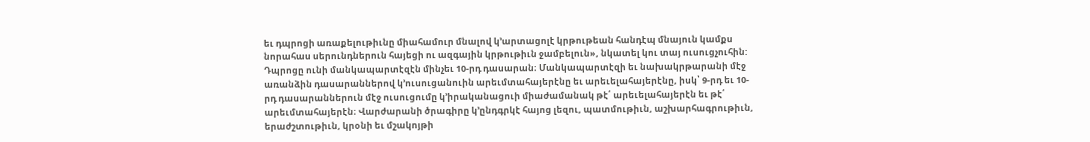եւ դպրոցի առաքելութիւնը միահամուր մնալով կ’արտացոլէ կրթութեան հանդէպ մնայուն կամքս նորահաս սերունդներուն հայեցի ու ազգային կրթութիւն ջամբելուն», նկատել կու տայ ուսուցչուհին:
Դպրոցը ունի մանկապարտէզէն մինչեւ 10-րդ դասարան։ Մանկապարտէզի եւ նախակրթարանի մէջ առանձին դասարաններով կ’ուսուցանուին արեւմտահայերէնը եւ արեւելահայերէնը, իսկ՝ 9-րդ եւ 10-րդ դասարաններուն մէջ ուսուցումը կ’իրականացուի միաժամանակ թէ՛ արեւելահայերէն եւ թէ՛ արեւմտահայերէն։ Վարժարանի ծրագիրը կ’ընդգրկէ հայոց լեզու, պատմութիւն, աշխարհագրութիւն, երաժշտութիւն, կրօնի եւ մշակոյթի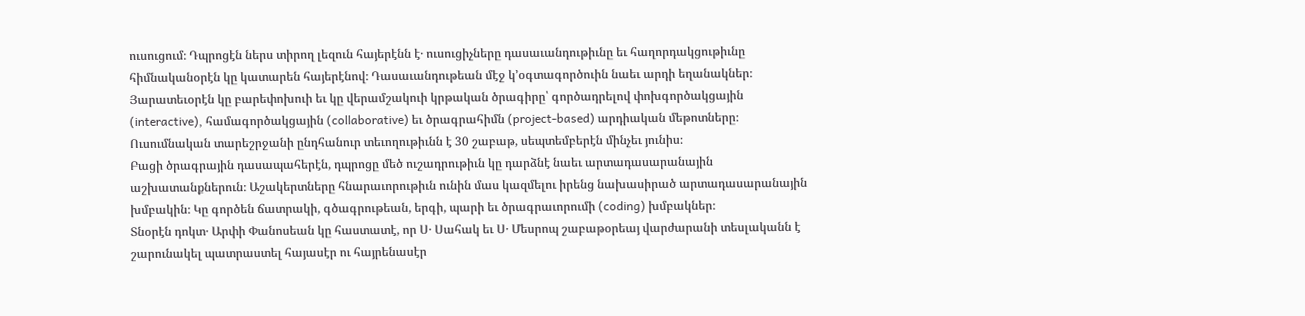ուսուցում։ Դպրոցէն ներս տիրող լեզուն հայերէնն է․ ուսուցիչները դասաւանդութիւնը եւ հաղորդակցութիւնը հիմնականօրէն կը կատարեն հայերէնով։ Դասաւանդութեան մէջ կ’օգտագործուին նաեւ արդի եղանակներ։ Յարատեւօրէն կը բարեփոխուի եւ կը վերամշակուի կրթական ծրագիրը՝ գործադրելով փոխգործակցային (interactive), համագործակցային (collaborative) եւ ծրագրահիմն (project-based) արդիական մեթոտները։ Ուսումնական տարեշրջանի ընդհանուր տեւողութիւնն է 30 շաբաթ, սեպտեմբերէն մինչեւ յունիս։
Բացի ծրագրային դասապահերէն, դպրոցը մեծ ուշադրութիւն կը դարձնէ նաեւ արտադասարանային աշխատանքներուն։ Աշակերտները հնարաւորութիւն ունին մաս կազմելու իրենց նախասիրած արտադասարանային խմբակին։ Կը գործեն ճատրակի, գծագրութեան, երգի, պարի եւ ծրագրաւորումի (coding) խմբակներ։
Տնօրէն դոկտ․ Արփի Փանոսեան կը հաստատէ, որ Ս․ Սահակ եւ Ս․ Մեսրոպ շաբաթօրեայ վարժարանի տեսլականն է շարունակել պատրաստել հայասէր ու հայրենասէր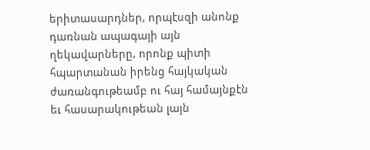երիտասարդներ, որպէսզի անոնք դառնան ապագայի այն ղեկավարները, որոնք պիտի հպարտանան իրենց հայկական ժառանգութեամբ ու հայ համայնքէն եւ հասարակութեան լայն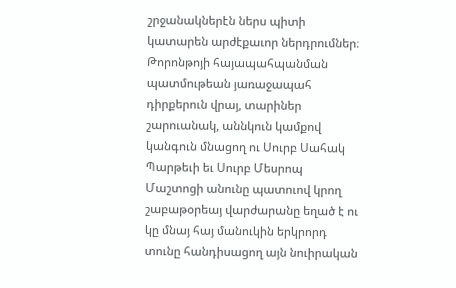շրջանակներէն ներս պիտի կատարեն արժէքաւոր ներդրումներ։
Թորոնթոյի հայապահպանման պատմութեան յառաջապահ դիրքերուն վրայ, տարիներ շարուանակ, աննկուն կամքով կանգուն մնացող ու Սուրբ Սահակ Պարթեւի եւ Սուրբ Մեսրոպ Մաշտոցի անունը պատուով կրող շաբաթօրեայ վարժարանը եղած է ու կը մնայ հայ մանուկին երկրորդ տունը հանդիսացող այն նուիրական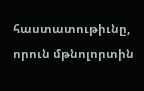հաստատութիւնը, որուն մթնոլորտին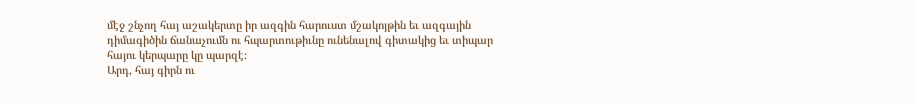մէջ շնչող հայ աշակերտը իր ազգին հարուստ մշակոյթին եւ ազգային դիմագիծին ճանաչումն ու հպարտութիւնը ունենալով գիտակից եւ տիպար հայու կերպարը կը պարզէ։
Արդ, հայ գիրն ու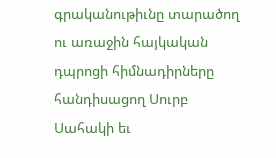գրականութիւնը տարածող ու առաջին հայկական դպրոցի հիմնադիրները հանդիսացող Սուրբ Սահակի եւ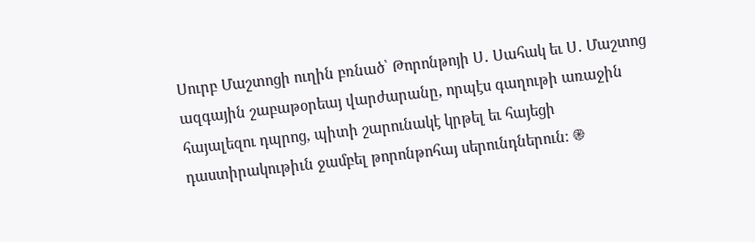Սուրբ Մաշտոցի ուղին բռնած՝ Թորոնթոյի Ս․ Սահակ եւ Ս․ Մաշտոց ազգային շաբաթօրեայ վարժարանը, որպէս գաղութի առաջին հայալեզու դպրոց, պիտի շարունակէ կրթել եւ հայեցի դաստիրակութիւն ջամբել թորոնթոհայ սերունդներուն։ ֎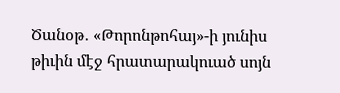Ծանօթ․ «Թորոնթոհայ»-ի յունիս թիւին մէջ հրատարակուած սոյն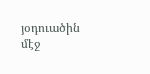յօդուածին մէջ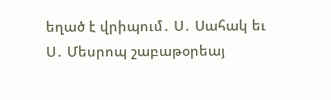եղած է վրիպում․ Ս․ Սահակ եւ Ս․ Մեսրոպ շաբաթօրեայ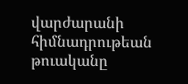վարժարանի հիմնադրութեան թուականը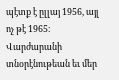պէտք է ըլլայ 1956, այլ ոչ թէ 1965։ Վարժարանի տնօրէնութեան եւ մեր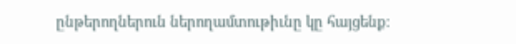ընթերողներուն ներողամտութիւնը կը հայցենք։